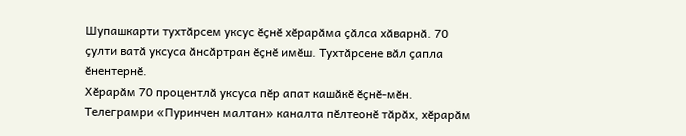Шупашкарти тухтӑрсем уксус ӗҫнӗ хӗрарӑма ҫӑлса хӑварнӑ. 70 ҫулти ватӑ уксуса ӑнсӑртран ӗҫнӗ имӗш. Тухтӑрсене вӑл ҫапла ӗнентернӗ.
Хӗрарӑм 70 процентлӑ уксуса пӗр апат кашӑкӗ ӗҫнӗ-мӗн. Телеграмри «Пуринчен малтан» каналта пӗлтеонӗ тӑрӑх, хӗрарӑм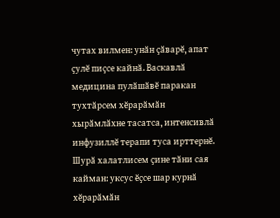чутах вилмен: унӑн ҫӑварӗ, апат ҫулӗ пиҫсе кайнӑ. Васкавлӑ медицина пулӑшӑвӗ паракан тухтӑрсем хӗрарӑмӑн хырӑмлӑхне тасатса, интенсивлӑ инфузиллӗ терапи туса ирттернӗ.
Шурӑ халатлисем ҫине тӑни сая кайман: уксус ӗҫсе шар курнӑ хӗрарӑмӑн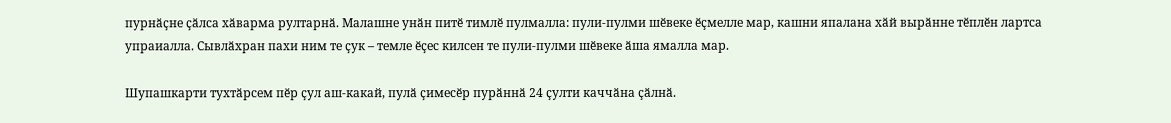пурнӑҫне ҫӑлса хӑварма рултарнӑ. Малашне унӑн питӗ тимлӗ пулмалла: пули-пулми шӗвеке ӗҫмелле мар, кашни япалана хӑй вырӑнне тӗплӗн лартса упраиалла. Сывлӑхран пахи ним те ҫук – темле ӗҫес килсен те пули-пулми шӗвеке ӑша ямалла мар.

Шупашкарти тухтӑрсем пӗр ҫул аш-какай, пулӑ ҫимесӗр пурӑннӑ 24 ҫулти каччӑна ҫӑлнӑ.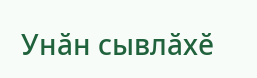Унӑн сывлӑхӗ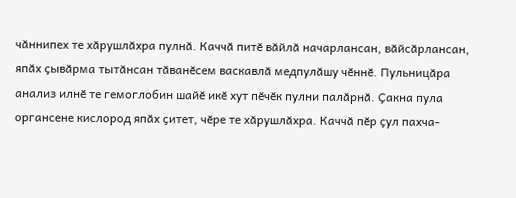чӑннипех те хӑрушлӑхра пулнӑ. Каччӑ питӗ вӑйлӑ начарлансан, вӑйсӑрлансан, япӑх ҫывӑрма тытӑнсан тӑванӗсем васкавлӑ медпулӑшу чӗннӗ. Пульницӑра анализ илнӗ те гемоглобин шайӗ икӗ хут пӗчӗк пулни палӑрнӑ. Ҫакна пула органсене кислород япӑх ҫитет, чӗре те хӑрушлӑхра. Каччӑ пӗр ҫул пахча-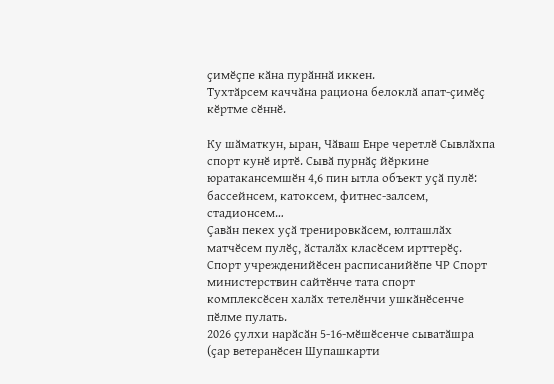ҫимӗҫпе кӑна пурӑннӑ иккен.
Тухтӑрсем каччӑна рациона белоклӑ апат-ҫимӗҫ кӗртме сӗннӗ.

Ку шӑматкун, ыран, Чӑваш Енре черетлӗ Сывлӑхпа спорт кунӗ иртӗ. Сывӑ пурнӑҫ йӗркине юратакансемшӗн 4,6 пин ытла объект уҫӑ пулӗ: бассейнсем, катоксем, фитнес-залсем, стадионсем…
Ҫавӑн пекех уҫӑ тренировкӑсем, юлташлӑх матчӗсем пулӗҫ, ӑсталӑх класӗсем ирттерӗҫ. Спорт учрежденийӗсен расписанийӗпе ЧР Спорт министерствин сайтӗнче тата спорт комплексӗсен халӑх тетелӗнчи ушкӑнӗсенче пӗлме пулать.
2026 ҫулхи нарӑсӑн 5-16-мӗшӗсенче сыватӑшра (ҫар ветеранӗсен Шупашкарти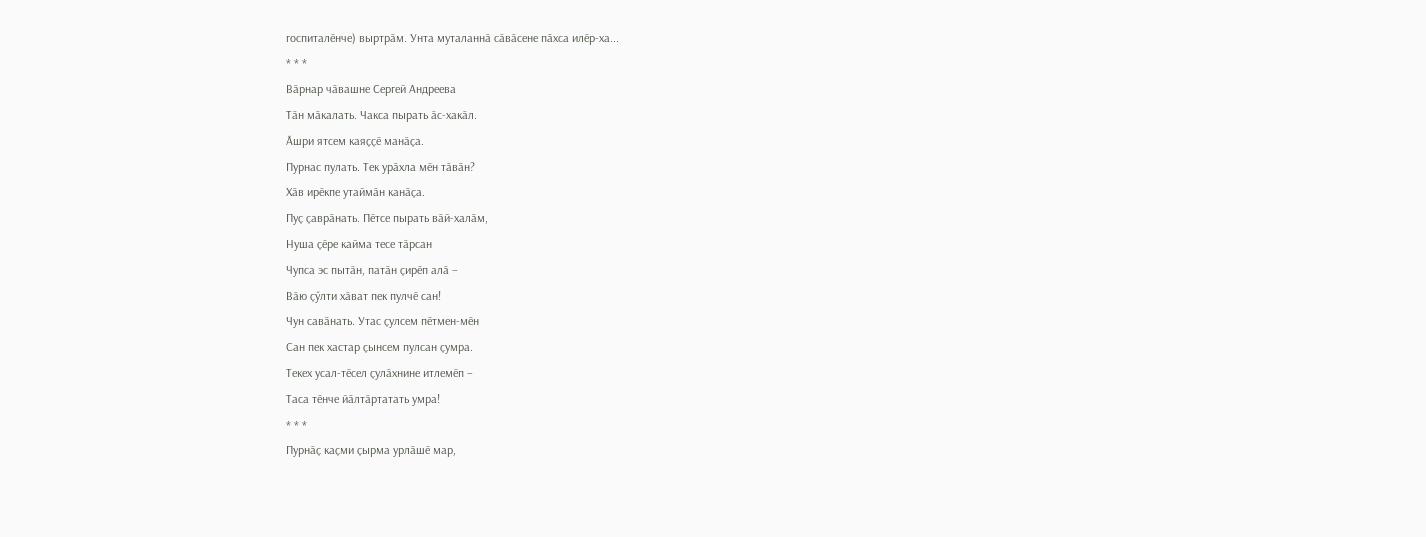госпиталӗнче) выртрӑм. Унта муталаннӑ сӑвӑсене пӑхса илӗр-ха...
* * *
Вӑрнар чӑвашне Сергей Андреева
Тӑн мӑкалать. Чакса пырать ӑс-хакӑл.
Ӑшри ятсем каяҫҫӗ манӑҫа.
Пурнас пулать. Тек урӑхла мӗн тӑвӑн?
Хӑв ирӗкпе утаймӑн канӑҫа.
Пуҫ ҫаврӑнать. Пӗтсе пырать вӑй-халӑм,
Нуша ҫӗре кайма тесе тӑрсан
Чупса эс пытӑн, патӑн ҫирӗп алӑ –
Вӑю ҫӳлти хӑват пек пулчӗ сан!
Чун савӑнать. Утас ҫулсем пӗтмен-мӗн
Сан пек хастар ҫынсем пулсан ҫумра.
Текех усал-тӗсел ҫулӑхнине итлемӗп –
Таса тӗнче йӑлтӑртатать умра!
* * *
Пурнӑҫ каҫми ҫырма урлӑшӗ мар,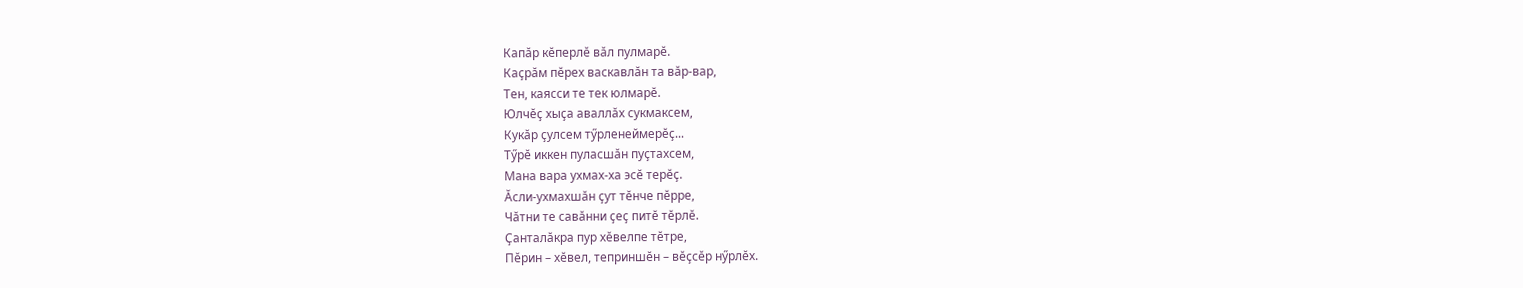Капӑр кӗперлӗ вӑл пулмарӗ.
Каҫрӑм пӗрех васкавлӑн та вӑр-вар,
Тен, каясси те тек юлмарӗ.
Юлчӗҫ хыҫа аваллӑх сукмаксем,
Кукӑр ҫулсем тӳрленеймерӗҫ...
Тӳрӗ иккен пуласшӑн пуҫтахсем,
Мана вара ухмах-ха эсӗ терӗҫ.
Ӑсли-ухмахшӑн ҫут тӗнче пӗрре,
Чӑтни те савӑнни ҫеҫ питӗ тӗрлӗ.
Ҫанталӑкра пур хӗвелпе тӗтре,
Пӗрин – хӗвел, теприншӗн – вӗҫсӗр нӳрлӗх.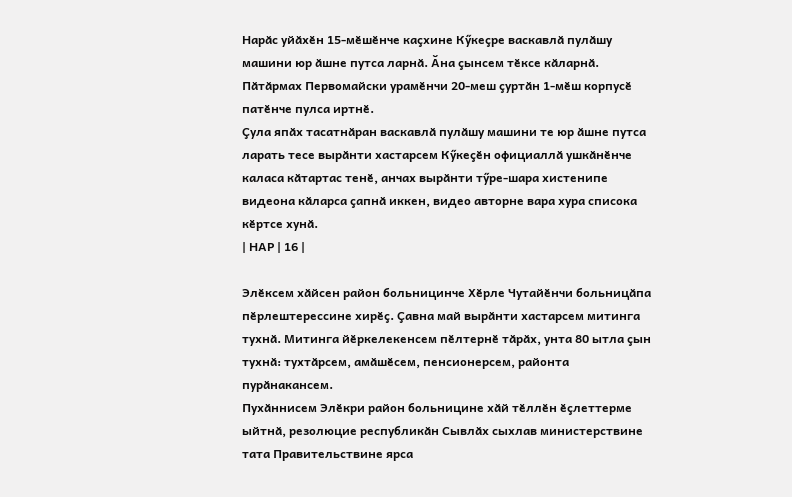Нарӑс уйӑхӗн 15-мӗшӗнче каҫхине Кӳкеҫре васкавлӑ пулӑшу машини юр ӑшне путса ларнӑ. Ӑна ҫынсем тӗксе кӑларнӑ. Пӑтӑрмах Первомайски урамӗнчи 20-меш ҫуртӑн 1-мӗш корпусӗ патӗнче пулса иртнӗ.
Ҫула япӑх тасатнӑран васкавлӑ пулӑшу машини те юр ӑшне путса ларать тесе вырӑнти хастарсем Кӳкеҫӗн официаллӑ ушкӑнӗнче каласа кӑтартас тенӗ, анчах вырӑнти тӳре-шара хистенипе видеона кӑларса ҫапнӑ иккен, видео авторне вара хура списока кӗртсе хунӑ.
| НАР | 16 |

Элӗксем хӑйсен район больницинче Хӗрле Чутайӗнчи больницӑпа пӗрлештерессине хирӗҫ. Ҫавна май вырӑнти хастарсем митинга тухнӑ. Митинга йӗркелекенсем пӗлтернӗ тӑрӑх, унта 80 ытла ҫын тухнӑ: тухтӑрсем, амӑшӗсем, пенсионерсем, районта пурӑнакансем.
Пухӑннисем Элӗкри район больницине хӑй тӗллӗн ӗҫлеттерме ыйтнӑ, резолюцие республикӑн Сывлӑх сыхлав министерствине тата Правительствине ярса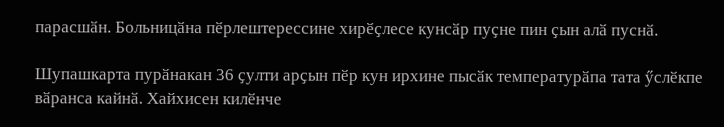парасшӑн. Больницӑна пӗрлештерессине хирӗҫлесе кунсӑр пуҫне пин ҫын алӑ пуснӑ.

Шупашкарта пурӑнакан 36 ҫулти арҫын пӗр кун ирхине пысӑк температурӑпа тата ӳслӗкпе вӑранса кайнӑ. Хайхисен килӗнче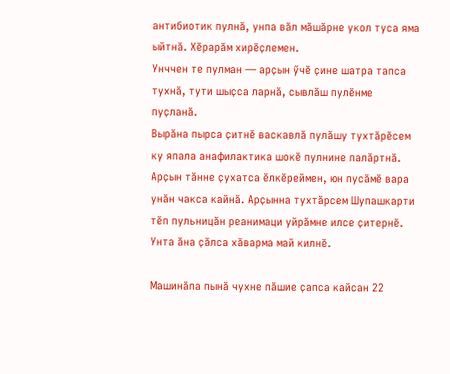антибиотик пулнӑ, унпа вӑл мӑшӑрне укол туса яма ыйтнӑ. Хӗрарӑм хирӗҫлемен.
Унччен те пулман — арҫын ӳчӗ ҫине шатра тапса тухнӑ, тути шыҫса ларнӑ, сывлӑш пулӗнме пуҫланӑ.
Вырӑна пырса ҫитнӗ васкавлӑ пулӑшу тухтӑрӗсем ку япала анафилактика шокӗ пулнине палӑртнӑ. Арҫын тӑнне ҫухатса ӗлкӗреймен, юн пусӑмӗ вара унӑн чакса кайнӑ. Арҫынна тухтӑрсем Шупашкарти тӗп пульницӑн реанимаци уйрӑмне илсе ҫитернӗ. Унта ӑна ҫӑлса хӑварма май килнӗ.

Машинӑпа пынӑ чухне пӑшие ҫапса кайсан 22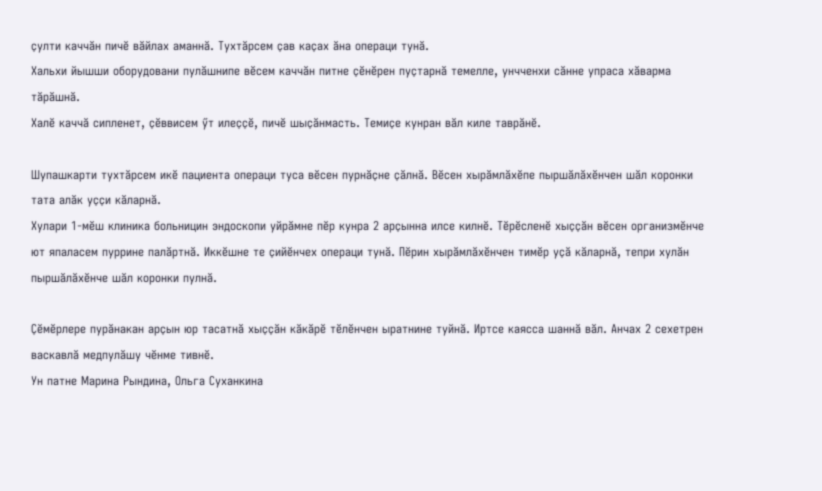ҫулти каччӑн пичӗ вӑйлах аманнӑ. Тухтӑрсем ҫав каҫах ӑна операци тунӑ.
Хальхи йышши оборудовани пулӑшнипе вӗсем каччӑн питне ҫӗнӗрен пуҫтарнӑ темелле, унчченхи сӑнне упраса хӑварма тӑрӑшнӑ.
Халӗ каччӑ сипленет, ҫӗввисем ӳт илеҫҫӗ, пичӗ шыҫӑнмасть. Темиҫе кунран вӑл киле таврӑнӗ.

Шупашкарти тухтӑрсем икӗ пациента операци туса вӗсен пурнӑҫне ҫӑлнӑ. Вӗсен хырӑмлӑхӗпе пыршӑлӑхӗнчен шӑл коронки тата алӑк уҫҫи кӑларнӑ.
Хулари 1-мӗш клиника больницин эндоскопи уйрӑмне пӗр кунра 2 арҫынна илсе килнӗ. Тӗрӗсленӗ хыҫҫӑн вӗсен организмӗнче ют япаласем пуррине палӑртнӑ. Иккӗшне те ҫийӗнчех операци тунӑ. Пӗрин хырӑмлӑхӗнчен тимӗр уҫӑ кӑларнӑ, тепри хулӑн пыршӑлӑхӗнче шӑл коронки пулнӑ.

Ҫӗмӗрлере пурӑнакан арҫын юр тасатнӑ хыҫҫӑн кӑкӑрӗ тӗлӗнчен ыратнине туйнӑ. Иртсе каясса шаннӑ вӑл. Анчах 2 сехетрен васкавлӑ медпулӑшу чӗнме тивнӗ.
Ун патне Марина Рындина, Ольга Суханкина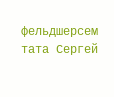фельдшерсем тата Сергей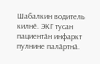Шабалкин водитель килнӗ. ЭКГ тусан пациентӑн инфаркт пулнине палӑртнӑ.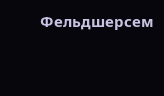Фельдшерсем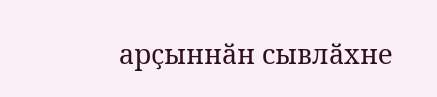арҫыннӑн сывлӑхне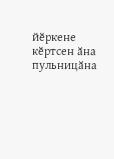йӗркене кӗртсен ӑна пульницӑна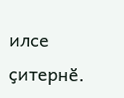илсе ҫитернӗ.